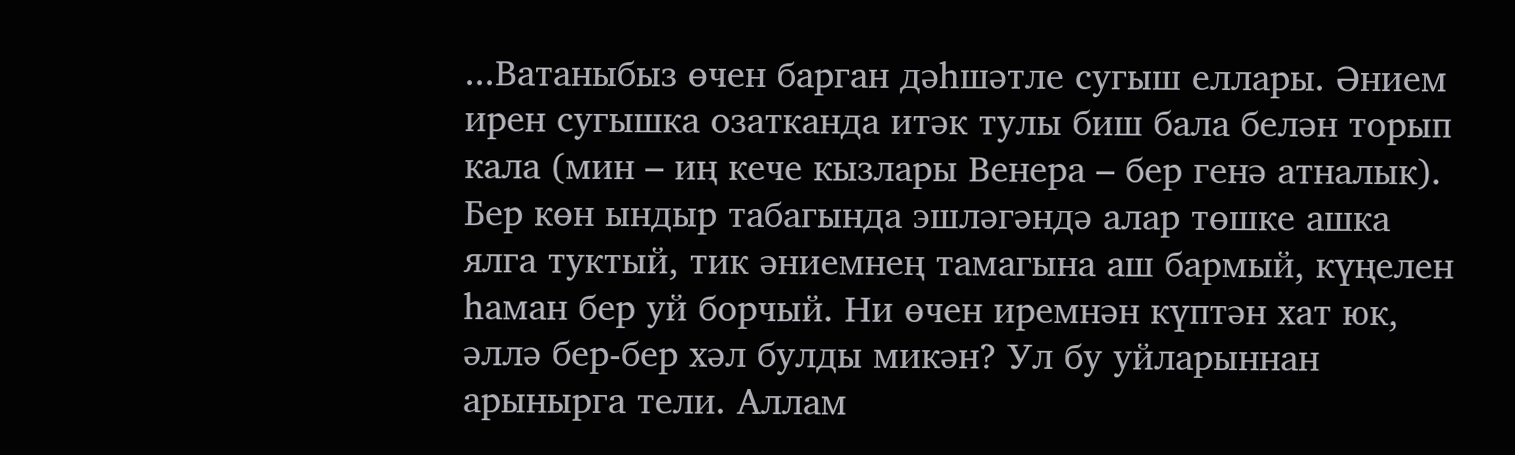...Ватаныбыз өчен барган дәһшәтле сугыш еллары. Әнием ирен сугышка озатканда итәк тулы биш бала белән торып кала (мин – иң кече кызлары Венера – бер генә атналык). Бер көн ындыр табагында эшләгәндә алар төшке ашка ялга туктый, тик әниемнең тамагына аш бармый, күңелен һаман бер уй борчый. Ни өчен иремнән күптән хат юк, әллә бер-бер хәл булды микән? Ул бу уйларыннан арынырга тели. Аллам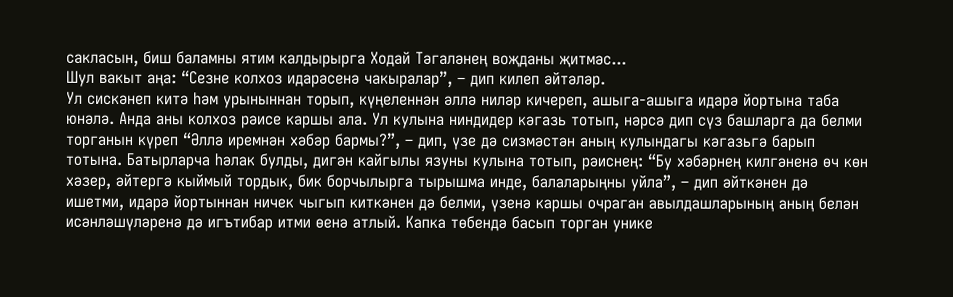сакласын, биш баламны ятим калдырырга Ходай Тәгаләнең воҗданы җитмәс...
Шул вакыт аңа: “Сезне колхоз идарәсенә чакыралар”, – дип килеп әйтәләр.
Ул сискәнеп китә һәм урыныннан торып, күңеленнән әллә ниләр кичереп, ашыга-ашыга идарә йортына таба юнәлә. Анда аны колхоз рәисе каршы ала. Ул кулына ниндидер кәгазь тотып, нәрсә дип сүз башларга да белми торганын күреп “Әллә иремнән хәбәр бармы?”, – дип, үзе дә сизмәстән аның кулындагы кәгазьгә барып тотына. Батырларча һәлак булды, дигән кайгылы язуны кулына тотып, рәиснең: “Бу хәбәрнең килгәненә өч көн хәзер, әйтергә кыймый тордык, бик борчылырга тырышма инде, балаларыңны уйла”, – дип әйткәнен дә ишетми, идарә йортыннан ничек чыгып киткәнен дә белми, үзенә каршы очраган авылдашларының аның белән исәнләшүләренә дә игътибар итми өенә атлый. Капка төбендә басып торган унике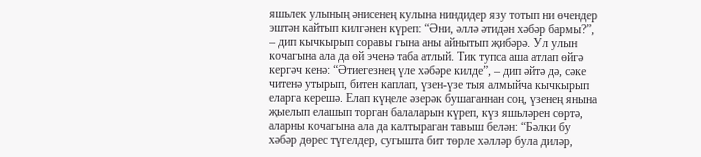яшьлек улының әнисенең кулына ниндидер язу тотып ни өчендер эштән кайтып килгәнен күреп: “Әни, әллә әтидән хәбәр бармы?”, – дип кычкырып соравы гына аны айнытып җибәрә. Ул улын кочагына ала да өй эченә таба атлый. Тик тупса аша атлап өйгә кергәч кенә: “Әтиегезнең үле хәбәре килде”, – дип әйтә дә, сәке читенә утырып, битен каплап, үзен-үзе тыя алмыйча кычкырып еларга керешә. Елап күңеле әзерәк бушаганнан соң, үзенең янына җыелып елашып торган балаларын күреп, күз яшьләрен сөртә, аларны кочагына ала да калтыраган тавыш белән: “Бәлки бу хәбәр дөрес түгелдер, сугышта бит төрле хәлләр була диләр,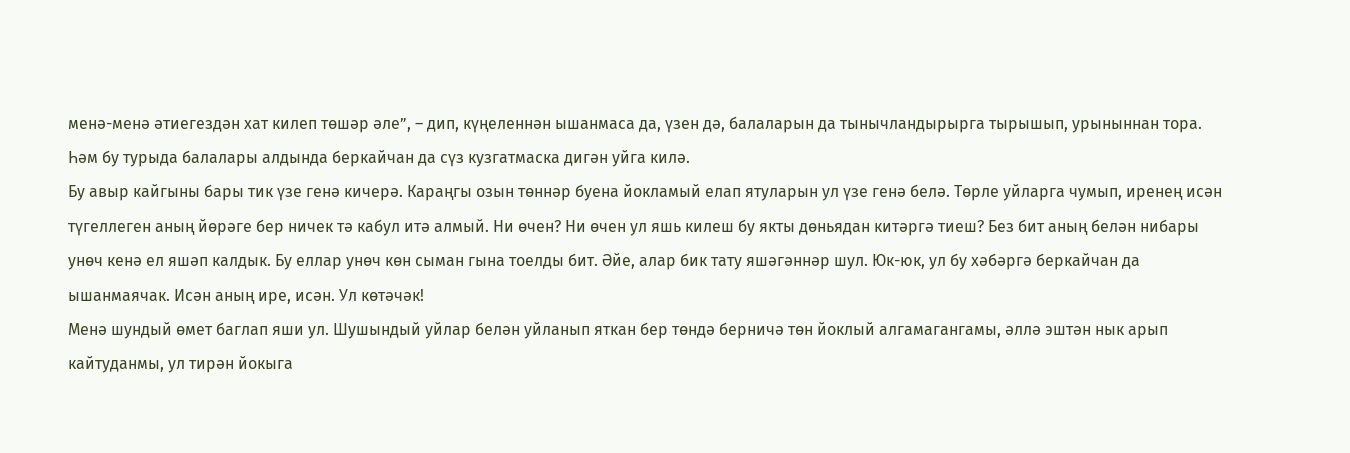менә-менә әтиегездән хат килеп төшәр әле”, – дип, күңеленнән ышанмаса да, үзен дә, балаларын да тынычландырырга тырышып, урыныннан тора. Һәм бу турыда балалары алдында беркайчан да сүз кузгатмаска дигән уйга килә.
Бу авыр кайгыны бары тик үзе генә кичерә. Караңгы озын төннәр буена йокламый елап ятуларын ул үзе генә белә. Төрле уйларга чумып, иренең исән түгеллеген аның йөрәге бер ничек тә кабул итә алмый. Ни өчен? Ни өчен ул яшь килеш бу якты дөньядан китәргә тиеш? Без бит аның белән нибары унөч кенә ел яшәп калдык. Бу еллар унөч көн сыман гына тоелды бит. Әйе, алар бик тату яшәгәннәр шул. Юк-юк, ул бу хәбәргә беркайчан да ышанмаячак. Исән аның ире, исән. Ул көтәчәк!
Менә шундый өмет баглап яши ул. Шушындый уйлар белән уйланып яткан бер төндә берничә төн йоклый алгамагангамы, әллә эштән нык арып кайтуданмы, ул тирән йокыга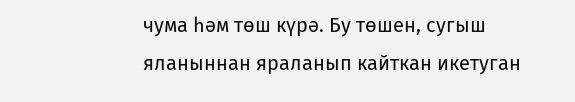чума һәм төш күрә. Бу төшен, сугыш яланыннан яраланып кайткан икетуган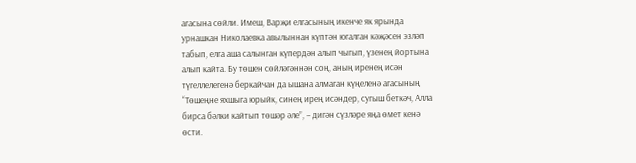агасына сөйли. Имеш, Варҗи елгасының икенче як ярында урнашкан Николаевка авылыннан күптән югалган кәҗәсен эзләп табып, елга аша салынган күпердән алып чыгып, үзенең йортына алып кайта. Бу төшен сөйләгәннән соң, аның иренең исән түгеллелегенә беркайчан да ышана алмаган күңеленә агасының “Төшеңне яхшыга юрыйк, синең ирең исәндер, сугыш беткәч, Алла бирса бәлки кайтып төшәр әле”, – дигән сүзләре яңа өмет кенә өсти.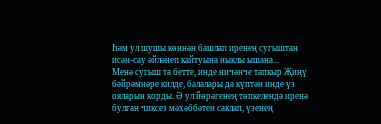Һәм ул шушы көннән башлап иренең сугыштан исән-сау әйләнеп кайтуына ныклы ышана...
Менә сугыш та бетте, инде ничәнче тапкыр Җиңү бәйрәмнәре килде, балалары да күптән инде үз ояларын корды. Ә ул йөрәгенең төпкелендә иренә булган чиксез мәхәббәтен саклап, үзенең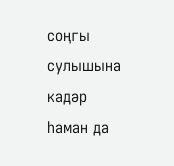соңгы сулышына кадәр һаман да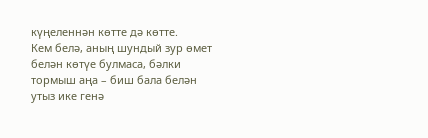күңеленнән көтте дә көтте.
Кем белә, аның шундый зур өмет белән көтүе булмаса, бәлки тормыш аңа – биш бала белән утыз ике генә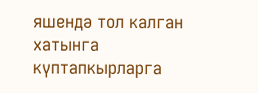яшендә тол калган хатынга күптапкырларга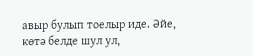авыр булып тоелыр иде. Әйе, көтә белде шул ул,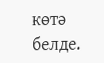көтә белде.